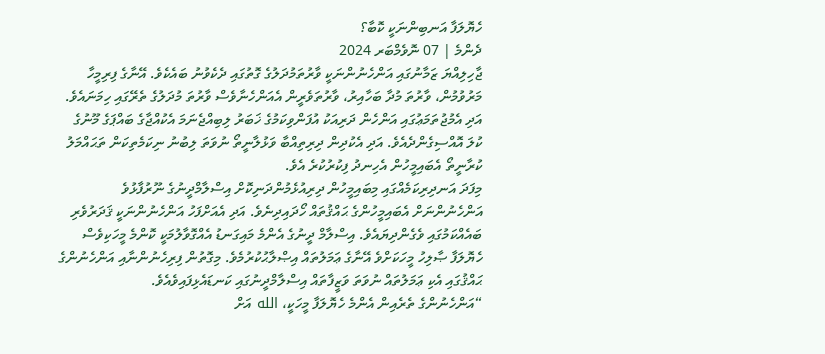ހެޔޮލަފާ އަނބިންނަކީ ކޮބާ؟
ދެންމެ | 07 ނޮވެމްބަރ 2024
ޖާހިލިއްޔަ ޒަމާނުގައި އަންހެނުންނަކީ ވާރުތަމުދަލުގެ ގޮތުގައި ދެކެވުނު ބައެކެވެ. އޭނާގެ ފިރިމީހާ މަރުވުމުން، ވާރުތަ މުދާ ބަހާއިރު، ވާރުތަވެރީން އެއަންހެނާވެސް ވާރުތަ މުދަލުގެ ތެރޭގައި ހިމަނައެވެ. އަދި އެމުޖުތަމަޢުގައި އަންހެން ދަރިއަކު އުފަންވިކަމުގެ ޚަބަރު ލިބިއްޖެނަމަ އެކުއްޖާގެ ބައްޕަގެ މޫނުގެ ކުލަ އޮއްސިގެންދެއެވެ. އަދި އެކުދިން ދިރިތިއްބާ ވަޅުލާނީތޯ ނުވަތަ ލިބުނު ނިކަމެތިކަން ތަޙައްމަލު ކުރާނީތޯ އެބައިމީހުން އެހިނދު ފިކުރުކުރެ އެވެ.
މިފަދަ އަނދިރިކަމެއްގައި މިބައިމީހުން ދިރިއުޅެމުންދަނިކޮށް އިސްލާމްދީނުގެ ނޫރުފާޅުވެ އަންހެނުންނަށް އެބައިމީހުންގެ ޙައްޤުތައް ހޯދައިދިނެވެ. އަދި އެއަށްފަހު އަންހެނުންނަކީ ޤަދަރުވެރި ބައެއްކަމުގައި ވެގެންދިޔައެވެ. އިސްލާމް ދީނުގެ އެންމެ މައިގަނޑު އެއްގޮވާލުމަކީ ކޮންމެ މީހަކިވެސް ހެޔޮލަފާ ޞާލިހު މީހަކަށްވެ އޭނާގެ ޢަމަލުތައް އިޞްލާޙުކުރުމެވެ. މިގޮތުން ފިރިހެނުންނާއި އަންހެނުންގެ ޙައްޤުގައި އެކި ޢަމަލުތައް ނުވަތަ ވަޒީފާތައް އިސްލާމްދީނުގައި ކަނޑައެޅިފައިވެއެވެ.
“އަންހެނުންގެ ތެރެއިން އެންމެ ހެޔޮލަފާ މީހަކީ، الله އަށް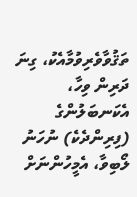ތަޤުވާވެރިވުމާއެކު، ގިނަ ދަރިން ވިހާ، އެކަނބަލުންގެ (ފިރިންދެކެ) ނުހަނު ލޯބިވާ، އެމީހުންނަށް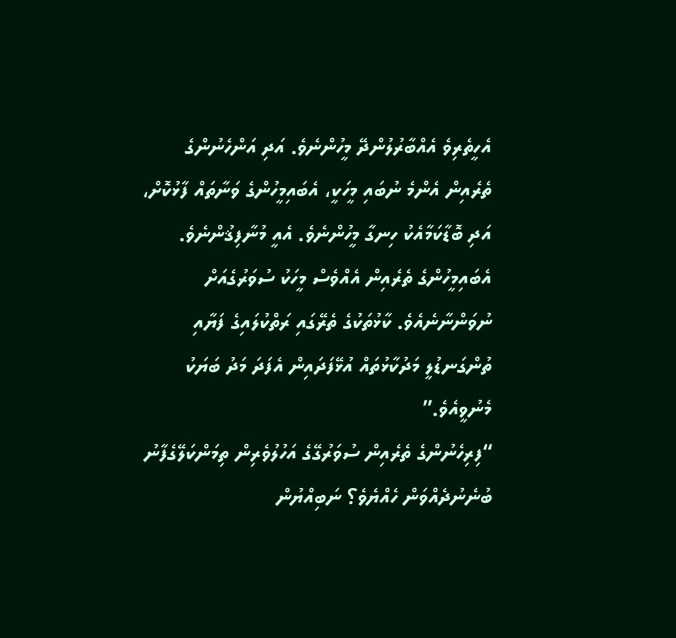އެހީތެރިވެ އެއްބާރުލުންދޭ މީހުންނެވެ. އަދި އަންހެނުންގެ ތެރެއިން އެންމެ ނުބައި މީހަކީ، އެބައިމީހުންގެ ވަނާތައް ފާޅުކޮށް، އަދި ބޮޑާކަމާއެކު ހިނގާ މީހުންނެވެ. އެއީ މުނާފިޤުންނެވެ. އެބައިމީހުންގެ ތެރެއިން އެއްވެސް މީހަކު ސުވަރުގެއަށް ނުވަންނާނެއެވެ. ކާޅުތަކުގެ ތެރޭގައި ރަތްކުލައިގެ ފަޔާއި ތުންގަނޑުލީ މަދުކާޅުތައް އުޅޭފަދައިން އެފަދަ މަދު ބަޔަކު މެނުވީއެވެ.”
“ފިރިހެނުންގެ ތެރެއިން ސުވަރުގޭގެ އަހުލުވެރިން ތިމަންކަލޭގެފާނު ބުނެނުދެއްވަން ހެއްޔެވެ؟ ނަބިއްޔުން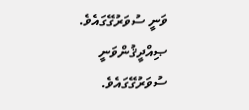ވަނީ ސުވަރުގޭގައެވެ. ޞިއްދީޤުންވަނީ ސުވަރުގޭގައެވެ.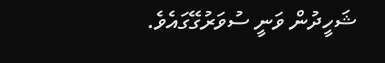ޝަހީދުން ވަނީ ސުވަރުގޭގައެވެ.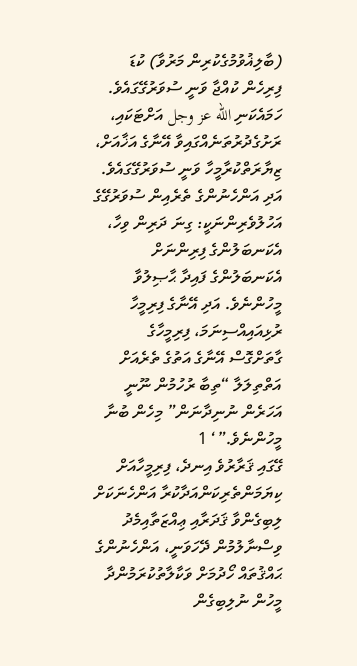(ބާލިޣުވުމުގެކުރިން މަރުވާ) ކުޑަ ފިރިހެން ކުއްޖާ ވަނީ ސުވަރުގޭގައެވެ. ހަމައެކަނި الله عز وجل އަށްޓަކައި، ރަށުގެދުރުތަނެއްގައިވާ އޭނާގެ އަޚާއަށް، ޒިޔާރަތްކުރާމީހާ ވަނީ ސުވަރުގޭގައެވެ. އަދި އަންހެނުންގެ ތެރެއިން ސުވަރުގޭގެ އަހުލުވެރިންނަކީ: ގިނަ ދަރިން ވިހާ، އެކަނބަލުންގެ ފިރިންނަށް އެކަނބަލުންގެ ފައިދާ ޙާޞިލުވާ މީހުންނެވެ. އަދި އޭނާގެ ފިރިމީހާ ރުޅިއައިއްސިނަމަ، ފިރިމީހާގެ ގާތަށްގޮސް އޭނާގެ އަތުގެ ތެރެއަށް އަތްތިލަލާ “ތިބާ ރުހުމުން ނޫނީ އަހަރެން ނުނިދާނަން” މިހެން ބުނާ މީހުންނެވެ.”‘ 1
ގޭގައި ޤަރާރުވެ އިނދެ، ފިރިމީހާއަށް ކިޔަމަންތެރިކަންއަދާކުރާ އަންހެނަކަށް ލިބިގެންވާ ޤަދަރާއި ޢިއްޒަތާއިމެދު ވިސްނާލުމުން ދޭހަވަނީ، އަންހެނުންގެ ޙައްޤުތައް ހޯދުމަށް ވަކާލާތުކުރަމުންދާ މީހުން ނުލިބިގެން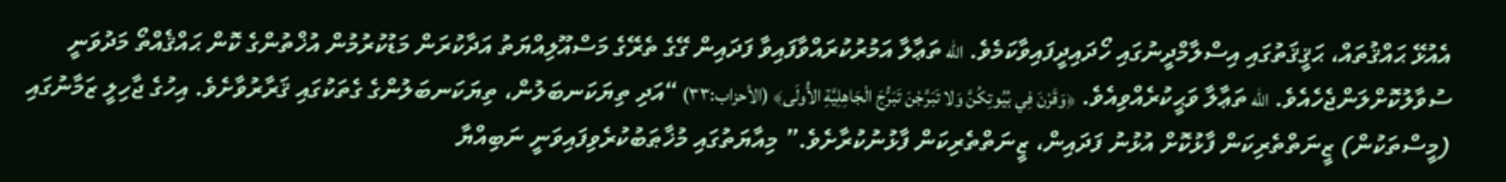އެއުޅޭ ޙައްޤުތައް، ޙަޤީޤަތުގައި އިސްލާމްދީނުގައި ހޯދައިދީފައިވާކަމެވެ. الله ތަޢާލާ އަމުރުކުރައްވާފައިވާ ފަދައިން ގޭގެ ތެރޭގެ މަސްއޫލިއްޔަތު އަދާކުރަން މަޑުކުރުމުން އުޚްތުންގެ ކޮން ޙައްޤެއްތޯ މަދުވަނީ ސުވާލުކޮށްލަންޖެހެއެވެ. الله ތަޢާލާ ވަޙީކުރެއްވިއެވެ. ﴿وَقَرْنَ فِي بُيُوتِكُنَّ وَلا تَبَرَّجْنَ تَبَرُّجَ الْجَاهِلِيَّةِ الأُولَى﴾ (الأحزاب:٣٣) “އަދި ތިޔަކަނބަލުން، ތިޔަކަނބަލުންގެ ގެތަކުގައި ޤަރާރުވާށެވެ. އިހުގެ ޖާހިލީ ޒަމާނުގައި (މީސްތަކުން) ޒީނަތްތެރިކަން ފާޅުކޮށް އުޅުނު ފަދައިން، ޒީނަތްތެރިކަން ފާޅުނުކުރާށެވެ.” މިއާޔަތުގައި މުޚާޠަބުކުރެވިފައިވަނީ ނަބިއްޔާ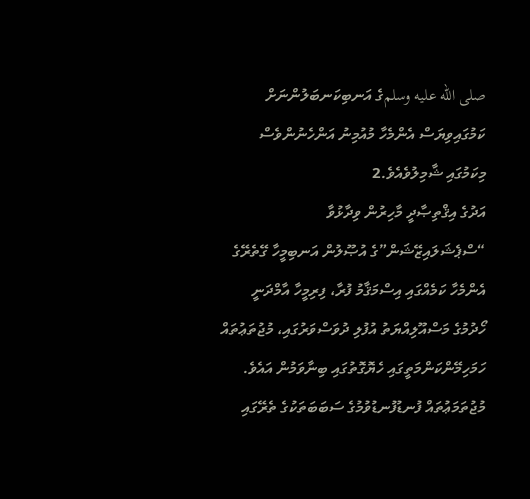صلى الله عليه وسلمގެ އަނބިކަނބަލުންނަށް ކަމުގައިވިޔަސް އެންމެހާ މުއުމިނު އަންހެނުންވެސް މިކަމުގައި ޝާމިލުވެއެވެ.2
އަދުގެ އިޤްތިޞާދީ މާހިރުން ވިދާޅުވާ “ސްޕެޝަލައިޒޭޝަން”ގެ އުޞޫލުން އަނބިމީހާ ގޭތެރޭގެ އެންމެހާ ކަމެއްގައި އިސްމަޤާމު ފުރާ، ފިރިމީހާ އާމްދަނީ ހޯދުމުގެ މަސްއޫލިއްޔަތު އުފުލި ދުވަސްވަރުގައި، މުޖުތަޢުތައް ހަމަހިމޭންކަންމަތީގައި ހެޔޮގޮތުގައި ބިނާވަމުން އައެވެ. މުޖުތަމަޢުތައް ފުނޑުފުނޑުވުމުގެ ސަބަބަތަކުގެ ތެރޭގައި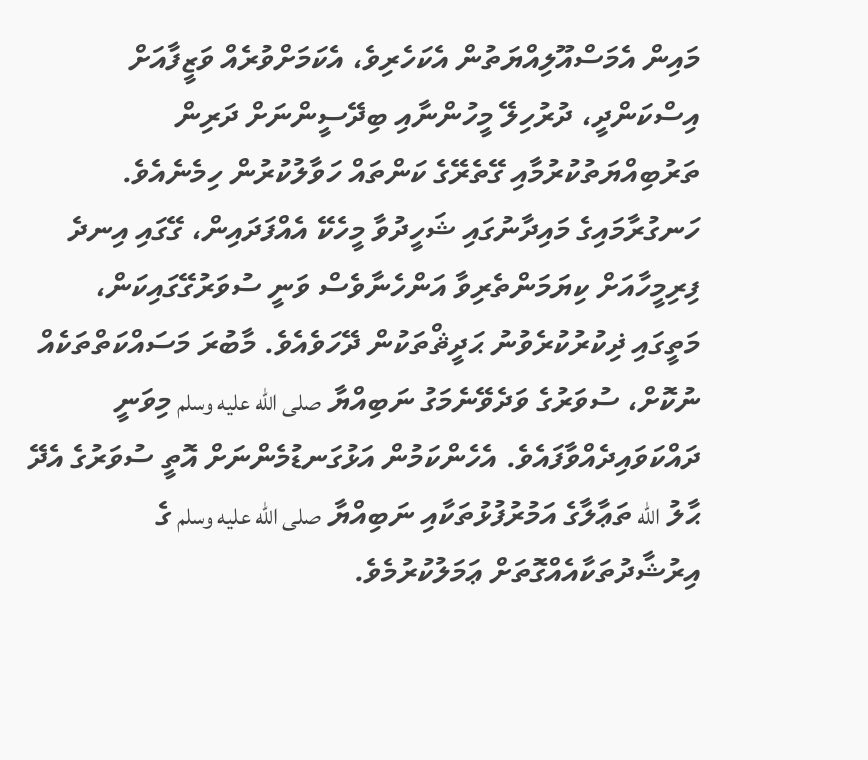މައިން އެމަސްއޫލިއްޔަތުން އެކަހެރިވެ، އެކަމަށްވުރެއް ވަޒީފާއަށް އިސްކަންދީ، ދުރުހިލޭ މީހުންނާއި ބިދޭސީންނަށް ދަރިން ތަރުބިއްޔަތުކުރުމާއި ގޭތެރޭގެ ކަންތައް ހަވާލުކުރުން ހިމެނެއެވެ.
ހަނގުރާމައިގެ މައިދާނުގައި ޝަހީދުވާ މީހެކޭ އެއްފަދައިން، ގޭގައި އިނދެ ފިރިމީހާއަށް ކިޔަމަންތެރިވާ އަންހެނާވެސް ވަނީ ސުވަރުގޭގައިކަން، މަތީގައި ޛިކުރުކުރެވުނު ޙަދީޘްތަކުން ދޭހަވެއެވެ. މާބުރަ މަސައްކަތްތަކެއް ނުކޮށް، ސުވަރުގެ ވަދެވޭނެމަގު ނަބިއްޔާ صلى الله عليه وسلم މިވަނީ ދައްކަވައިދެއްވާފައެވެ. އެހެންކަމުން އަޅުގަނޑުމެންނަށް އޮތީ ސުވަރުގެ އެދޭ ޙާލު الله ތަޢާލާގެ އަމުރުފުޅުތަކާއި ނަބިއްޔާ صلى الله عليه وسلم ގެ އިރުޝާދުތަކާއެއްގޮތަށް ޢަމަލުކުރުމެވެ.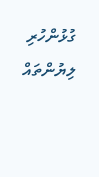ގުޅުންހުރި ލިޔުންތައް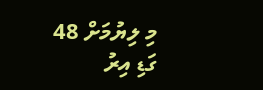މި ލިޔުމަށް 48 ގަޑި އިރު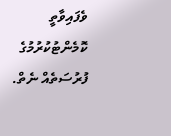ވެފައިވާތީ ކޮމެންޓުކުރުމުގެ ފުރުސަތެއް ނެތް.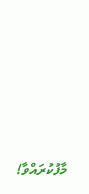މާފުކުރައްވާ!